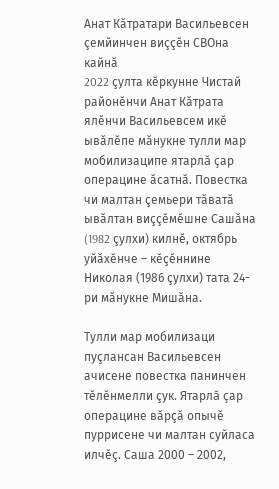Анат Кăтратари Васильевсен çемйинчен виççӗн СВОна кайнă
2022 çулта кӗркунне Чистай районӗнчи Анат Кăтрата ялӗнчи Васильевсем икӗ ывăлӗпе мăнукне тулли мар мобилизаципе ятарлă çар операцине ăсатнă. Повестка чи малтан çемьери тăватă ывăлтан виççӗмӗшне Сашăна (1982 çулхи) килнӗ, октябрь уйăхӗнче – кӗçӗннине Николая (1986 çулхи) тата 24-ри мăнукне Мишăна.

Тулли мар мобилизаци пуçлансан Васильевсен ачисене повестка панинчен тӗлӗнмелли çук. Ятарлă çар операцине вăрçă опычӗ пуррисене чи малтан суйласа илчӗç. Саша 2000 – 2002,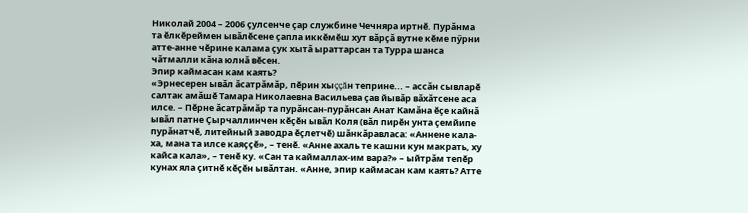Николай 2004 – 2006 çулсенче çар службине Чечняра иртнӗ. Пурăнма та ӗлкӗреймен ывăлӗсене çапла иккӗмӗш хут вăрçă вутне кӗме пӳрни атте-анне чӗрине калама çук хытă ыраттарсан та Турра шанса чăтмалли кăна юлнă вӗсен.
Эпир каймасан кам каять?
«Эрнесерен ывăл ăсатрăмăр, пӗрин хыççăн теприне... – ассăн сывларӗ салтак амăшӗ Тамара Николаевна Васильева çав йывăр вăхăтсене аса илсе. – Пӗрне ăсатрăмăр та пурăнсан-пурăнсан Анат Камăна ӗçе кайнă ывăл патне Çырчаллинчен кӗçӗн ывăл Коля (вăл пирӗн унта çемйипе пурăнатчӗ, литейный заводра ӗçлетчӗ) шăнкăравласа: «Аннене кала-ха, мана та илсе каяççӗ», – тенӗ. «Анне ахаль те кашни кун макрать, ху кайса кала», – тенӗ ку. «Сан та каймаллах-им вара?» – ыйтрăм тепӗр кунах яла çитнӗ кӗçӗн ывăлтан. «Анне, эпир каймасан кам каять? Атте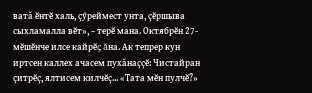ватă ӗнтӗ халь, çӳреймест унта, çӗршыва сыхламалла вӗт», – терӗ мана. Октябрӗн 27-мӗшӗнче илсе кайрӗç ăна. Ак тепрер кун иртсен каллех ачасем пухăнаççӗ: Чистайран çитрӗç, ялтисем килчӗç... «Тата мӗн пулчӗ?»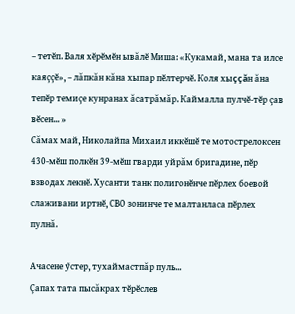– тетӗп. Валя хӗрӗмӗн ывăлӗ Миша: «Кукамай, мана та илсе каяççӗ», – лăпкăн кăна хыпар пӗлтерчӗ. Коля хыççăн ăна тепӗр темиçе кунранах ăсатрăмăр. Каймалла пулчӗ-тӗр çав вӗсен... »
Сăмах май, Николайпа Михаил иккӗшӗ те мотострелоксен 430-мӗш полкӗн 39-мӗш гварди уйрăм бригадине, пӗр взводах лекнӗ. Хусанти танк полигонӗнче пӗрлех боевой слаживани иртнӗ, СВО зонинче те малтанласа пӗрлех пулнă.

Ачасене ӳстер, тухаймастпăр пуль...
Çапах тата пысăкрах тӗрӗслев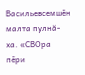Васильевсемшӗн малта пулнă-ха. «СВОра пӗри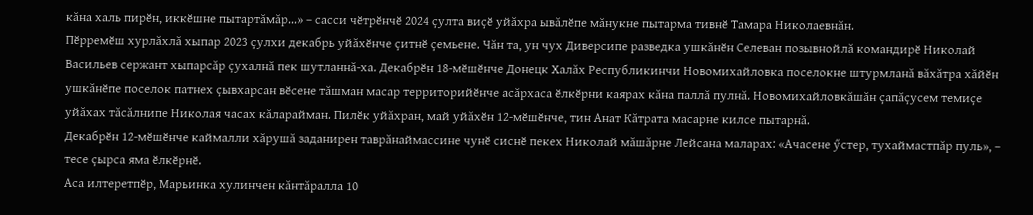кăна халь пирӗн, иккӗшне пытартăмăр...» – сасси чӗтрӗнчӗ 2024 çулта виçӗ уйăхра ывăлӗпе мăнукне пытарма тивнӗ Тамара Николаевнăн.
Пӗрремӗш хурлăхлă хыпар 2023 çулхи декабрь уйăхӗнче çитнӗ çемьене. Чăн та, ун чух Диверсипе разведка ушкăнӗн Селеван позывнойлă командирӗ Николай Васильев сержант хыпарсăр çухалнă пек шутланнă-ха. Декабрӗн 18-мӗшӗнче Донецк Халăх Республикинчи Новомихайловка поселокне штурмланă вăхăтра хăйӗн ушкăнӗпе поселок патнех çывхарсан вӗсене тăшман масар территорийӗнче асăрхаса ӗлкӗрни каярах кăна паллă пулнă. Новомихайловкăшăн çапăçусем темиçе уйăхах тăсăлнипе Николая часах кăларайман. Пилӗк уйăхран, май уйăхӗн 12-мӗшӗнче, тин Анат Кăтрата масарне килсе пытарнă.
Декабрӗн 12-мӗшӗнче каймалли хăрушă заданирен таврăнаймассине чунӗ сиснӗ пекех Николай мăшăрне Лейсана маларах: «Ачасене ӳстер, тухаймастпăр пуль», – тесе çырса яма ӗлкӗрнӗ.
Аса илтеретпӗр, Марьинка хулинчен кăнтăралла 10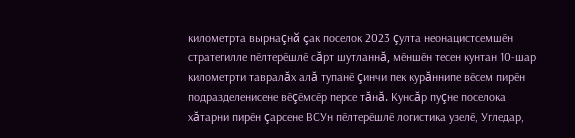километрта вырнаçнă çак поселок 2023 çулта неонацистсемшӗн стратегилле пӗлтерӗшлӗ сăрт шутланнă, мӗншӗн тесен кунтан 10-шар километрти тавралăх алă тупанӗ çинчи пек курăннипе вӗсем пирӗн подразделенисене вӗçӗмсӗр персе тăнă. Кунсăр пуçне поселока хăтарни пирӗн çарсене ВСУн пӗлтерӗшлӗ логистика узелӗ, Угледар,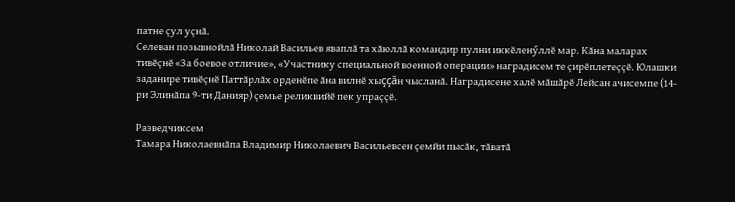патне çул уçнă.
Селеван позывнойлă Николай Васильев яваплă та хăюллă командир пулни иккӗленӳллӗ мар. Кăна маларах тивӗçнӗ «За боевое отличие», «Участнику специальной военной операции» наградисем те çирӗплетеççӗ. Юлашки заданире тивӗçнӗ Паттăрлăх орденӗпе ăна вилнӗ хыççăн чысланă. Наградисене халӗ мăшăрӗ Лейсан ачисемпе (14-ри Элинăпа 9-ти Данияр) çемье реликвийӗ пек упраççӗ.

Разведчиксем
Тамара Николаевнăпа Владимир Николаевич Васильевсен çемйи пысăк, тăватă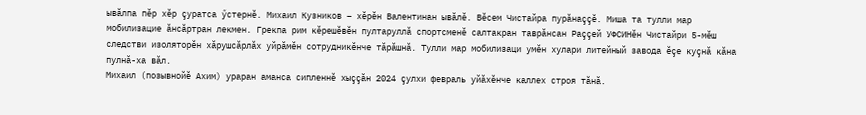ывăлпа пӗр хӗр çуратса ӳстернӗ. Михаил Кузников – хӗрӗн Валентинан ывăлӗ. Вӗсем Чистайра пурăнаççӗ. Миша та тулли мар мобилизацие ăнсăртран лекмен. Грекпа рим кӗрешӗвӗн пултаруллă спортсменӗ салтакран таврăнсан Раççей УФСИНӗн Чистайри 5-мӗш следстви изоляторӗн хăрушсăрлăх уйрăмӗн сотрудникӗнче тăрăшнă. Тулли мар мобилизаци умӗн хулари литейный завода ӗçе куçнă кăна пулнă-ха вăл.
Михаил (позывнойӗ Ахим) ураран аманса сипленнӗ хыççăн 2024 çулхи февраль уйăхӗнче каллех строя тăнă.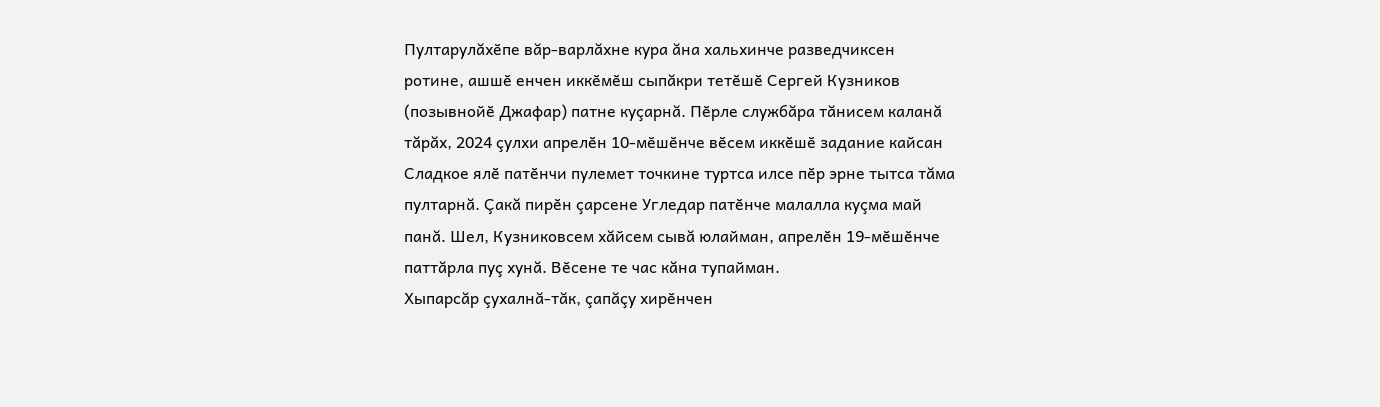Пултарулăхӗпе вăр-варлăхне кура ăна хальхинче разведчиксен ротине, ашшӗ енчен иккӗмӗш сыпăкри тетӗшӗ Сергей Кузников (позывнойӗ Джафар) патне куçарнă. Пӗрле службăра тăнисем каланă тăрăх, 2024 çулхи апрелӗн 10-мӗшӗнче вӗсем иккӗшӗ задание кайсан Сладкое ялӗ патӗнчи пулемет точкине туртса илсе пӗр эрне тытса тăма пултарнă. Çакă пирӗн çарсене Угледар патӗнче малалла куçма май панă. Шел, Кузниковсем хăйсем сывă юлайман, апрелӗн 19-мӗшӗнче паттăрла пуç хунă. Вӗсене те час кăна тупайман.
Хыпарсăр çухалнă-тăк, çапăçу хирӗнчен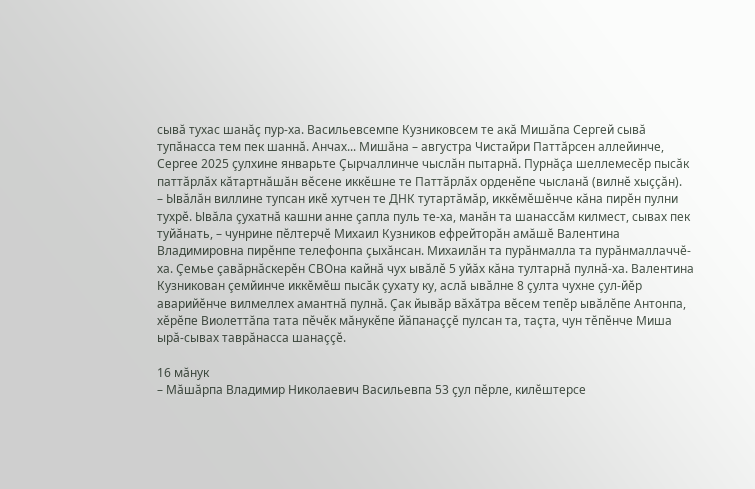сывă тухас шанăç пур-ха. Васильевсемпе Кузниковсем те акă Мишăпа Сергей сывă тупăнасса тем пек шаннă. Анчах... Мишăна – августра Чистайри Паттăрсен аллейинче, Сергее 2025 çулхине январьте Çырчаллинче чыслăн пытарнă. Пурнăçа шеллемесӗр пысăк паттăрлăх кăтартнăшăн вӗсене иккӗшне те Паттăрлăх орденӗпе чысланă (вилнӗ хыççăн).
– Ывăлăн виллине тупсан икӗ хутчен те ДНК тутартăмăр, иккӗмӗшӗнче кăна пирӗн пулни тухрӗ. Ывăла çухатнă кашни анне çапла пуль те-ха, манăн та шанассăм килмест, сывах пек туйăнать, – чунрине пӗлтерчӗ Михаил Кузников ефрейторăн амăшӗ Валентина Владимировна пирӗнпе телефонпа çыхăнсан. Михаилăн та пурăнмалла та пурăнмаллаччӗ-ха. Çемье çавăрнăскерӗн СВОна кайнă чух ывăлӗ 5 уйăх кăна тултарнă пулнă-ха. Валентина Кузникован çемйинче иккӗмӗш пысăк çухату ку, аслă ывăлне 8 çулта чухне çул-йӗр аварийӗнче вилмеллех амантнă пулнă. Çак йывăр вăхăтра вӗсем тепӗр ывăлӗпе Антонпа, хӗрӗпе Виолеттăпа тата пӗчӗк мăнукӗпе йăпанаççӗ пулсан та, таçта, чун тӗпӗнче Миша ырă-сывах таврăнасса шанаççӗ.

16 мăнук
– Мăшăрпа Владимир Николаевич Васильевпа 53 çул пӗрле, килӗштерсе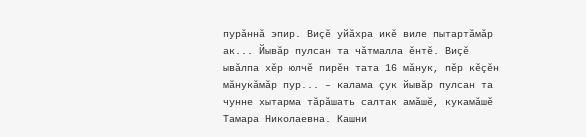пурăннă эпир. Виçӗ уйăхра икӗ виле пытартăмăр ак... Йывăр пулсан та чăтмалла ӗнтӗ. Виçӗ ывăлпа хӗр юлчӗ пирӗн тата 16 мăнук, пӗр кӗçӗн мăнукăмăр пур... – калама çук йывăр пулсан та чунне хытарма тăрăшать салтак амăшӗ, кукамăшӗ Тамара Николаевна. Кашни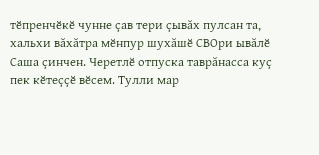тӗпренчӗкӗ чунне çав тери çывăх пулсан та, хальхи вăхăтра мӗнпур шухăшӗ СВОри ывăлӗ Саша çинчен. Черетлӗ отпуска таврăнасса куç пек кӗтеççӗ вӗсем. Тулли мар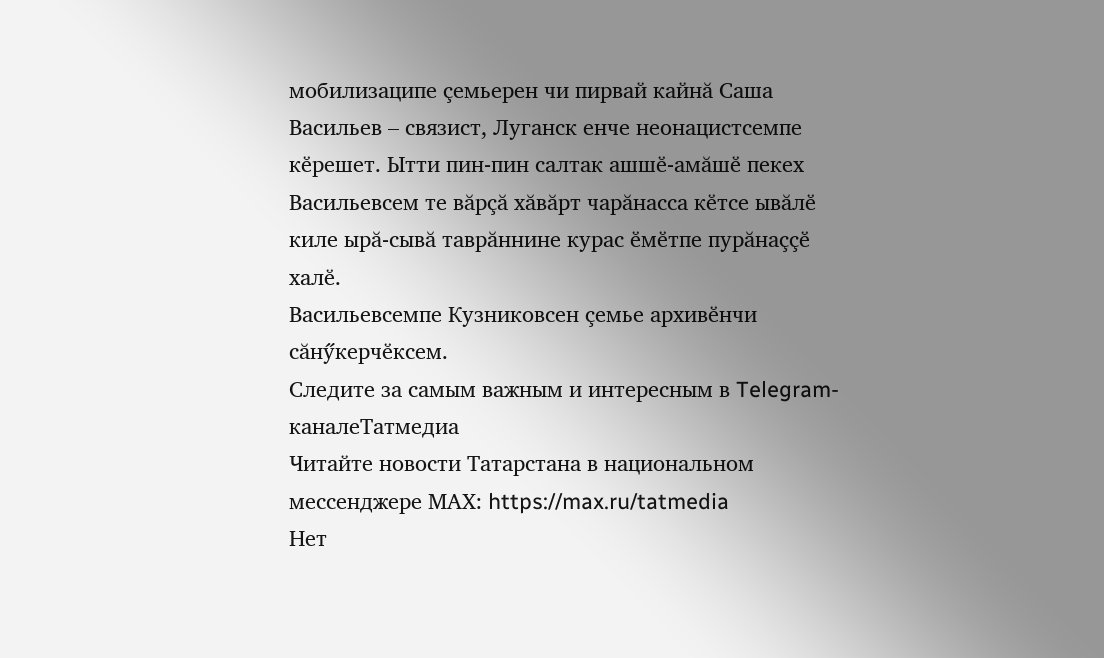мобилизаципе çемьерен чи пирвай кайнă Саша Васильев – связист, Луганск енче неонацистсемпе кӗрешет. Ытти пин-пин салтак ашшӗ-амăшӗ пекех Васильевсем те вăрçă хăвăрт чарăнасса кӗтсе ывăлӗ киле ырă-сывă таврăннине курас ӗмӗтпе пурăнаççӗ халӗ.
Васильевсемпе Кузниковсен çемье архивӗнчи сăнӳкерчӗксем.
Следите за самым важным и интересным в Telegram-каналеТатмедиа
Читайте новости Татарстана в национальном мессенджере MАХ: https://max.ru/tatmedia
Нет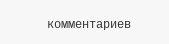комментариев